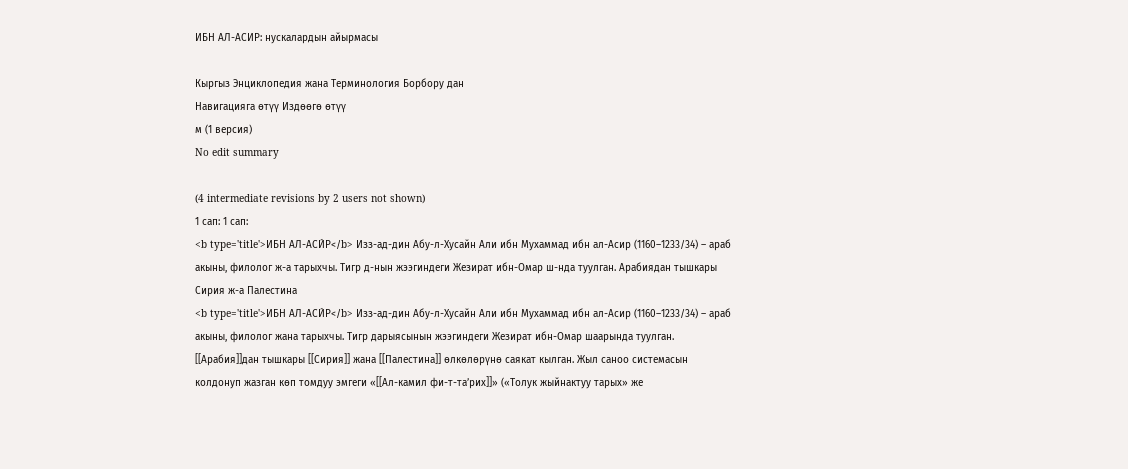ИБН АЛ-АСИР: нускалардын айырмасы

Кыргыз Энциклопедия жана Терминология Борбору дан
Навигацияга өтүү Издөөгө өтүү
м (1 версия)
No edit summary

(4 intermediate revisions by 2 users not shown)
1 сап: 1 сап:
<b type='title'>ИБН АЛ-АСИ́Р</b> Изз-ад-дин Абу-л-Хусайн Али ибн Мухаммад ибн ал-Асир (1160–1233/34) – араб акыны, филолог ж-а тарыхчы. Тигр д-нын жээгиндеги Жезират ибн-Омар ш-нда туулган. Арабиядан тышкары Сирия ж-а Палестина
<b type='title'>ИБН АЛ-АСИ́Р</b> Изз-ад-дин Абу-л-Хусайн Али ибн Мухаммад ибн ал-Асир (1160–1233/34) – араб акыны, филолог жана тарыхчы. Тигр дарыясынын жээгиндеги Жезират ибн-Омар шаарында туулган. [[Арабия]]дан тышкары [[Сирия]] жана [[Палестина]] өлкөлөрүнө саякат кылган. Жыл саноо системасын колдонуп жазган көп томдуу эмгеги «[[Ал-камил фи-т-та’рих]]» («Толук жыйнактуу тарых» же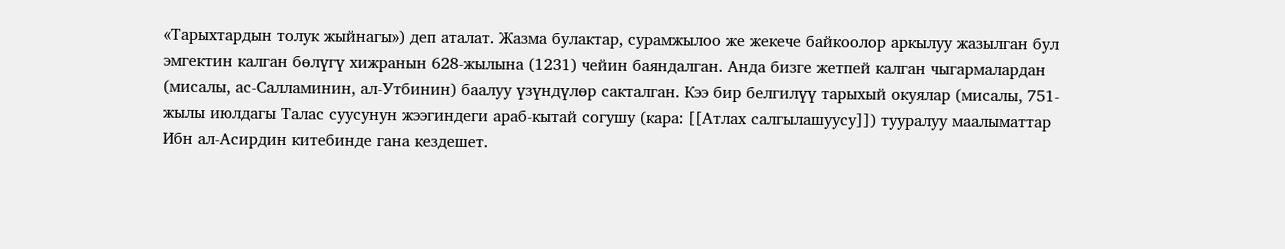«Тарыхтардын толук жыйнагы») деп аталат. Жазма булактар, сурамжылоо же жекече байкоолор аркылуу жазылган бул эмгектин калган бөлүгү хижранын 628-жылына (1231) чейин баяндалган. Анда бизге жетпей калган чыгармалардан (мисалы, ас-Салламинин, ал-Утбинин) баалуу үзүндүлөр сакталган. Кээ бир белгилүү тарыхый окуялар (мисалы, 751-жылы июлдагы Талас суусунун жээгиндеги араб-кытай согушу (кара: [[Атлах салгылашуусу]]) тууралуу маалыматтар Ибн ал-Асирдин китебинде гана кездешет.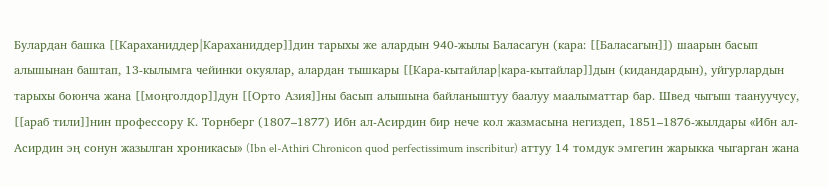Булардан башка [[Караханиддер|Караханиддер]]дин тарыхы же алардын 940-жылы Баласагун (кара: [[Баласагын]]) шаарын басып алышынан баштап, 13-кылымга чейинки окуялар, алардан тышкары [[Кара-кытайлар|кара-кытайлар]]дын (кидандардын), уйгурлардын тарыхы боюнча жана [[моңголдор]]дун [[Орто Азия]]ны басып алышына байланыштуу баалуу маалыматтар бар. Швед чыгыш таануучусу, [[араб тили]]нин профессору К. Торнберг (1807–1877) Ибн ал-Асирдин бир нече кол жазмасына негиздеп, 1851–1876-жылдары «Ибн ал-Асирдин эң сонун жазылган хроникасы» (Ibn el-Athiri Chronicon quod perfectissimum inscribitur) аттуу 14 томдук эмгегин жарыкка чыгарган жана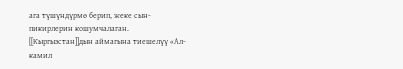ага түшүндүрмө берип, жеке сын-пикирлерин кошумчалаган. [[Кыргызстан]]дын аймагына тиешелүү «Ал-камил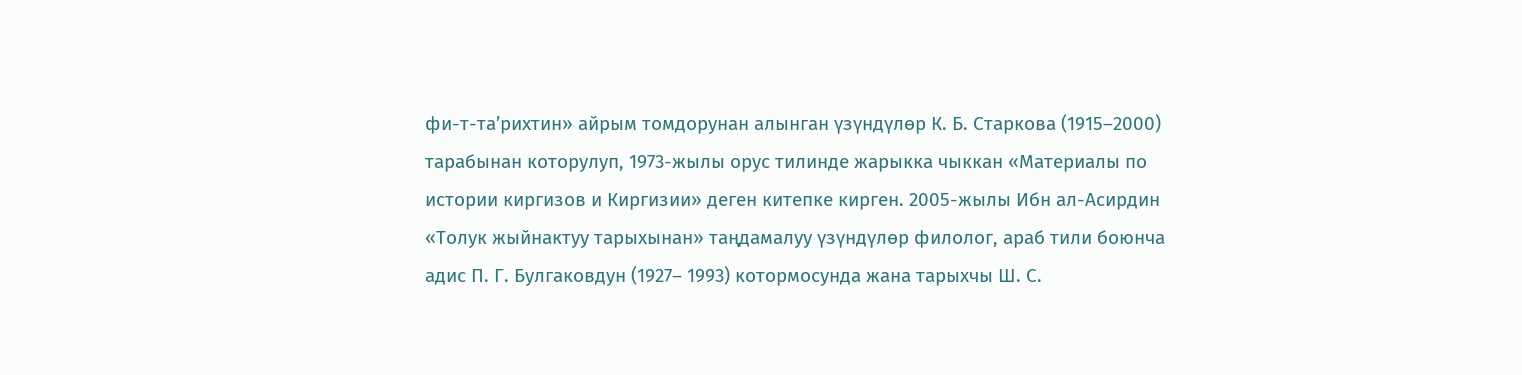фи-т-та’рихтин» айрым томдорунан алынган үзүндүлөр К. Б. Старкова (1915–2000) тарабынан которулуп, 1973-жылы орус тилинде жарыкка чыккан «Материалы по истории киргизов и Киргизии» деген китепке кирген. 2005-жылы Ибн ал-Асирдин «Толук жыйнактуу тарыхынан» таңдамалуу үзүндүлөр филолог, араб тили боюнча адис П. Г. Булгаковдун (1927– 1993) котормосунда жана тарыхчы Ш. С.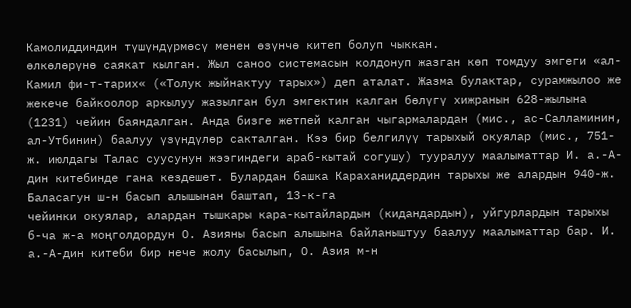Камолиддиндин түшүндүрмөсү менен өзүнчө китеп болуп чыккан.
өлкөлөрүнө саякат кылган. Жыл саноо системасын колдонуп жазган көп томдуу эмгеги «ал- Камил фи-т-тарих« («Толук жыйнактуу тарых») деп аталат. Жазма булактар, сурамжылоо же жекече байкоолор аркылуу жазылган бул эмгектин калган бөлүгү хижранын 628-жылына (1231) чейин баяндалган. Анда бизге жетпей калган чыгармалардан (мис., ас-Салламинин, ал-Утбинин) баалуу үзүндүлөр сакталган. Кээ бир белгилүү тарыхый окуялар (мис., 751-ж. июлдагы Талас суусунун жээгиндеги араб-кытай согушу) тууралуу маалыматтар И. а.-А-дин китебинде гана кездешет. Булардан башка Караханиддердин тарыхы же алардын 940-ж. Баласагун ш-н басып алышынан баштап, 13-к-га
чейинки окуялар, алардан тышкары кара-кытайлардын (кидандардын), уйгурлардын тарыхы б-ча ж-а моңголдордун О. Азияны басып алышына байланыштуу баалуу маалыматтар бар. И. а.-А-дин китеби бир нече жолу басылып, О. Азия м-н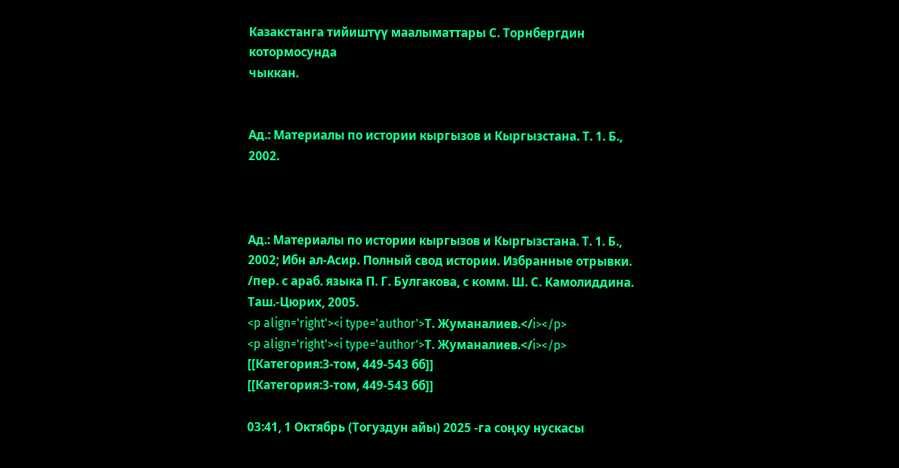Казакстанга тийиштүү маалыматтары С. Торнбергдин котормосунда
чыккан.


Ад.: Материалы по истории кыргызов и Кыргызстана. Т. 1. Б., 2002.



Ад.: Материалы по истории кыргызов и Кыргызстана. Т. 1. Б., 2002; Ибн ал-Асир. Полный свод истории. Избранные отрывки. /пер. с араб. языка П. Г. Булгакова, с комм. Ш. С. Камолиддина. Таш.-Цюрих, 2005.
<p align='right'><i type='author'>Т. Жуманалиев.</i></p>
<p align='right'><i type='author'>Т. Жуманалиев.</i></p>
[[Категория:3-том, 449-543 бб]]
[[Категория:3-том, 449-543 бб]]

03:41, 1 Октябрь (Тогуздун айы) 2025 -га соңку нускасы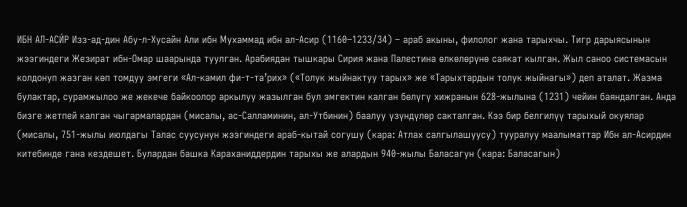ИБН АЛ-АСИ́Р Изз-ад-дин Абу-л-Хусайн Али ибн Мухаммад ибн ал-Асир (1160–1233/34) – араб акыны, филолог жана тарыхчы. Тигр дарыясынын жээгиндеги Жезират ибн-Омар шаарында туулган. Арабиядан тышкары Сирия жана Палестина өлкөлөрүнө саякат кылган. Жыл саноо системасын колдонуп жазган көп томдуу эмгеги «Ал-камил фи-т-та’рих» («Толук жыйнактуу тарых» же «Тарыхтардын толук жыйнагы») деп аталат. Жазма булактар, сурамжылоо же жекече байкоолор аркылуу жазылган бул эмгектин калган бөлүгү хижранын 628-жылына (1231) чейин баяндалган. Анда бизге жетпей калган чыгармалардан (мисалы, ас-Салламинин, ал-Утбинин) баалуу үзүндүлөр сакталган. Кээ бир белгилүү тарыхый окуялар (мисалы, 751-жылы июлдагы Талас суусунун жээгиндеги араб-кытай согушу (кара: Атлах салгылашуусу) тууралуу маалыматтар Ибн ал-Асирдин китебинде гана кездешет. Булардан башка Караханиддердин тарыхы же алардын 940-жылы Баласагун (кара: Баласагын)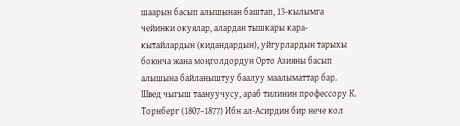шаарын басып алышынан баштап, 13-кылымга чейинки окуялар, алардан тышкары кара-кытайлардын (кидандардын), уйгурлардын тарыхы боюнча жана моңголдордун Орто Азияны басып алышына байланыштуу баалуу маалыматтар бар. Швед чыгыш таануучусу, араб тилинин профессору К. Торнберг (1807–1877) Ибн ал-Асирдин бир нече кол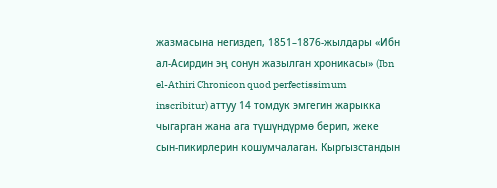жазмасына негиздеп, 1851–1876-жылдары «Ибн ал-Асирдин эң сонун жазылган хроникасы» (Ibn el-Athiri Chronicon quod perfectissimum inscribitur) аттуу 14 томдук эмгегин жарыкка чыгарган жана ага түшүндүрмө берип, жеке сын-пикирлерин кошумчалаган. Кыргызстандын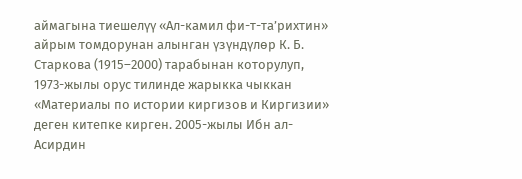аймагына тиешелүү «Ал-камил фи-т-та’рихтин» айрым томдорунан алынган үзүндүлөр К. Б. Старкова (1915–2000) тарабынан которулуп, 1973-жылы орус тилинде жарыкка чыккан «Материалы по истории киргизов и Киргизии» деген китепке кирген. 2005-жылы Ибн ал-Асирдин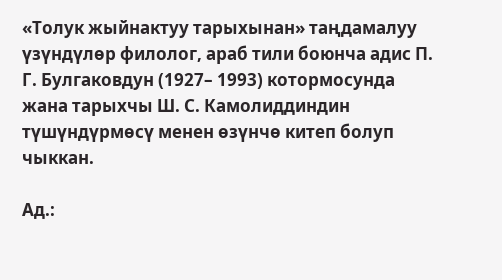«Толук жыйнактуу тарыхынан» таңдамалуу үзүндүлөр филолог, араб тили боюнча адис П. Г. Булгаковдун (1927– 1993) котормосунда жана тарыхчы Ш. С. Камолиддиндин түшүндүрмөсү менен өзүнчө китеп болуп чыккан.

Ад.: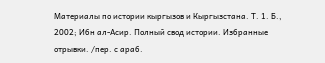Материалы по истории кыргызов и Кыргызстана. Т. 1. Б., 2002; Ибн ал-Асир. Полный свод истории. Избранные отрывки. /пер. с араб.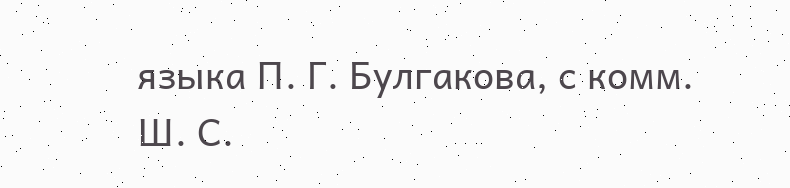языка П. Г. Булгакова, с комм. Ш. С.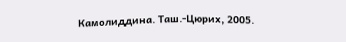Камолиддина. Таш.-Цюрих, 2005.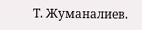Т. Жуманалиев.